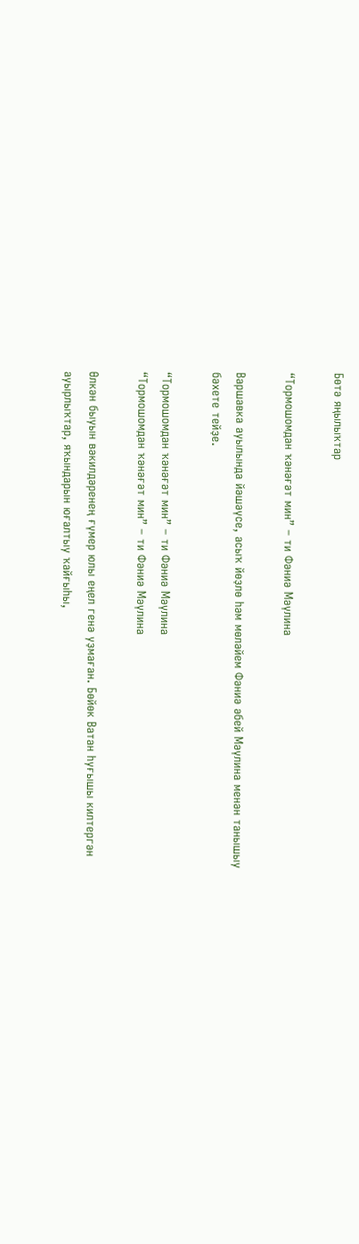Бөтә яңылыҡтар

“Тормошомдан ҡәнәғәт мин” – ти Фәниә Мәүлина

Варшавка ауылында йәшәүсе, асыҡ йөҙлө һәм мөләйем Фәниә әбей Мәүлина менән танышыу бәхете тейҙе.

“Тормошомдан ҡәнәғәт мин” – ти Фәниә Мәүлина
“Тормошомдан ҡәнәғәт мин” – ти Фәниә Мәүлина

Өлкән быуын вәкилдәренең ғүмер юлы еңел генә уҙмаған. Бөйөк Ватан һуғышы килтергән ауырлыҡтар, яҡындарын юғалтыу ҡайғыһы,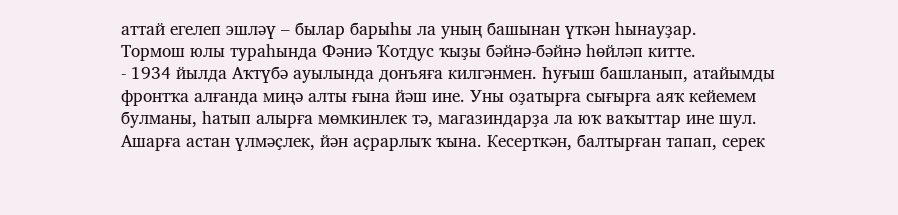аттай егелеп эшләү – былар барыһы ла уның башынан үткән һынауҙар.
Тормош юлы тураһында Фәниә Ҡотдус ҡыҙы бәйнә-бәйнә һөйләп китте.
- 1934 йылда Аҡтүбә ауылында донъяға килгәнмен. Һуғыш башланып, атайымды фронтҡа алғанда миңә алты ғына йәш ине. Уны оҙатырға сығырға аяҡ кейемем булманы, һатып алырға мөмкинлек тә, магазиндарҙа ла юҡ ваҡыттар ине шул. Ашарға астан үлмәҫлек, йән аҫрарлыҡ ҡына. Кесерткән, балтырған тапап, серек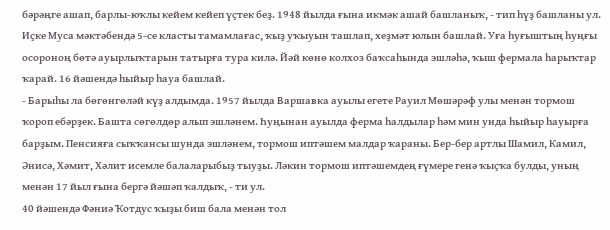бәрәңге ашап, барлы-юҡлы кейем кейеп үҫтек беҙ. 1948 йылда ғына икмәк ашай башланыҡ, - тип һүҙ башланы ул.
Иҫке Муса мәктәбендә 5-се класты тамамлағас, ҡыҙ уҡыуын ташлап, хеҙмәт юлын башлай. Уға һуғыштың һуңғы осороноң бөтә ауырлыҡтарын татырға тура килә. Йәй көнө колхоз баҡсаһында эшләһә, ҡыш фермала һарыҡтар ҡарай. 16 йәшендә һыйыр һауа башлай.
- Барыһы ла бөгөнгөләй күҙ алдымда. 1957 йылда Варшавка ауылы егете Рауил Мөшәрәф улы менән тормош ҡороп ебәрҙек. Башта сөгөлдөр алып эшләнем. Һуңынан ауылда ферма һалдылар һәм мин унда һыйыр һауырға барҙым. Пенсияға сыҡҡансы шунда эшләнем, тормош иптәшем малдар ҡараны. Бер-бер артлы Шамил, Камил, Әнисә, Хәмит, Хәлит исемле балаларыбыҙ тыуҙы. Ләкин тормош иптәшемдең ғүмере генә ҡыҫҡа булды, уның менән 17 йыл ғына бергә йәшәп ҡалдыҡ, - ти ул.
40 йәшендә Фәниә Ҡотдус ҡыҙы биш бала менән тол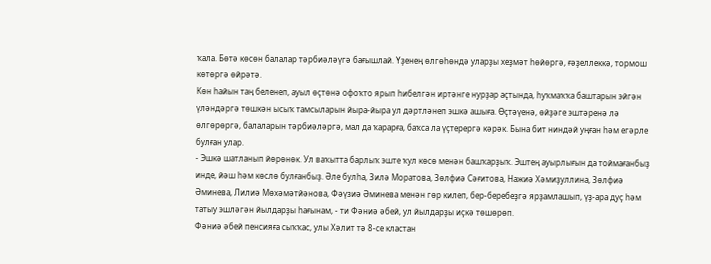ҡала. Бөтә көсөн балалар тәрбиәләүгә бағышлай. Үҙенең өлгөһөндә уларҙы хеҙмәт һөйөргә, ғәҙеллеккә, тормош көтөргә өйрәтә.
Көн һайын таң беленеп, ауыл өҫтөнә офоҡто ярып һибелгән иртәнге нурҙар аҫтында, һуҡмаҡҡа баштарын эйгән үләндәргә төшкән ысыҡ тамсыларын йыра-йыра ул дәртләнеп эшкә ашыға. Өҫтәүенә, өйҙәге эштәренә лә өлгөрөргә, балаларын тәрбиәләргә, мал да ҡарарға, баҡса ла үҫтерергә кәрәк. Бына бит ниндәй уңған һәм егәрле булған улар.
- Эшкә шатланып йөрөнөк. Ул ваҡытта барлыҡ эште ҡул көсө менән башҡарҙыҡ. Эштең ауырлығын да тоймағанбыҙ инде, йәш һәм көслө булғанбыҙ. Әле булһа, Зилә Моратова, Зөлфиә Сәғитова, Нажиә Хәмиҙуллина, Зөлфиә Әминева, Лилиә Мөхәмәтйәнова, Фәүзиә Әминева менән гөр килеп, бер-беребеҙгә ярҙамлашып, үҙ-ара дуҫ һәм татыу эшләгән йылдарҙы һағынам, - ти Фәниә әбей, ул йылдарҙы иҫкә төшөрөп.
Фәниә әбей пенсияға сыҡҡас, улы Хәлит тә 8-се кластан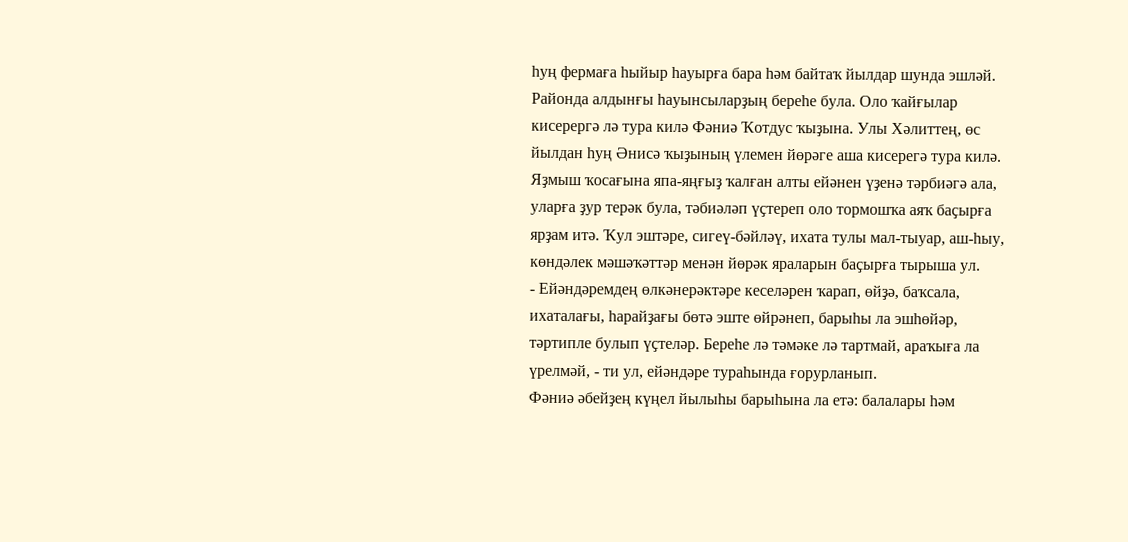һуң фермаға һыйыр һауырға бара һәм байтаҡ йылдар шунда эшләй. Районда алдынғы һауынсыларҙың береһе була. Оло ҡайғылар кисерергә лә тура килә Фәниә Ҡотдус ҡыҙына. Улы Хәлиттең, өс йылдан һуң Әнисә ҡыҙының үлемен йөрәге аша кисерегә тура килә. Яҙмыш ҡосағына япа-яңғыҙ ҡалған алты ейәнен үҙенә тәрбиәгә ала, уларға ҙур терәк була, тәбиәләп үҫтереп оло тормошҡа аяҡ баҫырға ярҙам итә. Ҡул эштәре, сигеү-бәйләү, ихата тулы мал-тыуар, аш-һыу, көндәлек мәшәҡәттәр менән йөрәк яраларын баҫырға тырыша ул.
- Ейәндәремдең өлкәнерәктәре кеселәрен ҡарап, өйҙә, баҡсала, ихаталағы, һарайҙағы бөтә эште өйрәнеп, барыһы ла эшһөйәр, тәртипле булып үҫтеләр. Береһе лә тәмәке лә тартмай, араҡыға ла үрелмәй, - ти ул, ейәндәре тураһында ғорурланып.
Фәниә әбейҙең күңел йылыһы барыһына ла етә: балалары һәм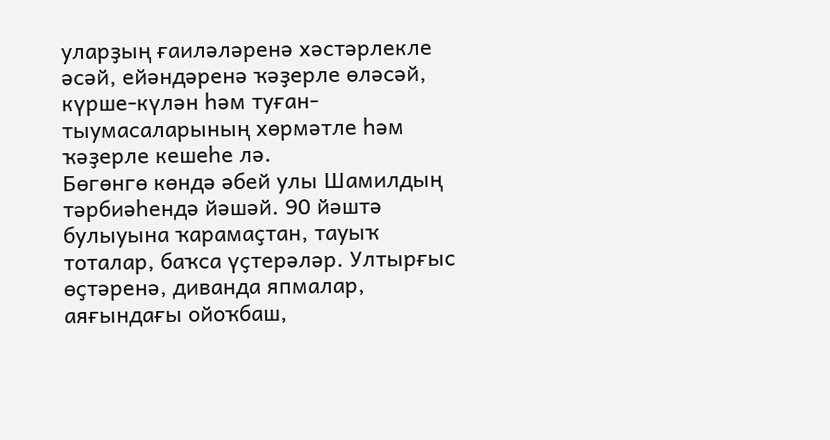уларҙың ғаиләләренә хәстәрлекле әсәй, ейәндәренә ҡәҙерле өләсәй, күрше-күлән һәм туған-тыумасаларының хөрмәтле һәм ҡәҙерле кешеһе лә.
Бөгөнгө көндә әбей улы Шамилдың тәрбиәһендә йәшәй. 90 йәштә булыуына ҡарамаҫтан, тауыҡ тоталар, баҡса үҫтерәләр. Ултырғыс өҫтәренә, диванда япмалар, аяғындағы ойоҡбаш,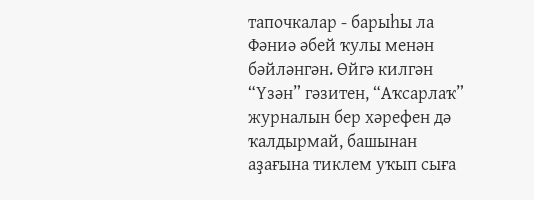тапочкалар - барыһы ла Фәниә әбей ҡулы менән бәйләнгән. Өйгә килгән “Үзән” гәзитен, “Аҡсарлаҡ” журналын бер хәрефен дә ҡалдырмай, башынан аҙағына тиклем уҡып сыға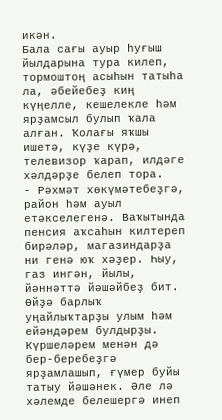икән.
Бала сағы ауыр һуғыш йылдарына тура килеп, тормоштоң асыһын татыһа ла, әбейебеҙ киң күңелле, кешелекле һәм ярҙамсыл булып ҡала алған. Ҡолағы яҡшы ишетә, күҙе күрә, телевизор ҡарап, илдәге хәлдәрҙе белеп тора.
- Рәхмәт хөкүмәтебеҙгә, район һәм ауыл етәкселегенә. Ваҡытында пенсия аҡсаһын килтереп бирәләр, магазиндарҙа ни генә юҡ хәҙер. Һыу, газ ингән, йылы, йәннәттә йәшәйбеҙ бит. Өйҙә барлыҡ уңайлыҡтарҙы улым һәм ейәндәрем булдырҙы. Күршеләрем менән дә бер-беребеҙгә ярҙамлашып, ғүмер буйы татыу йәшәнек. Әле лә хәлемде белешергә инеп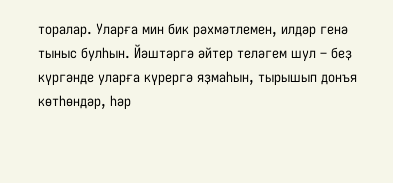торалар. Уларға мин бик рәхмәтлемен, илдәр генә тыныс булһын. Йәштәргә әйтер теләгем шул – беҙ күргәнде уларға күрергә яҙмаһын, тырышып донъя көтһөндәр, һәр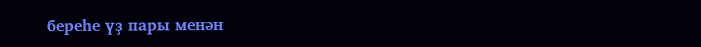береһе үҙ пары менән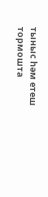тыныс һәм етеш тормошта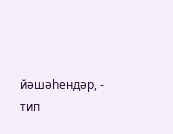йәшәһендәр, - тип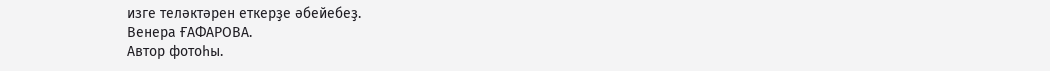изге теләктәрен еткерҙе әбейебеҙ.
Венера ҒАФАРОВА.
Автор фотоһы.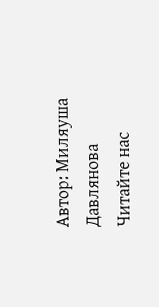Автор: Миляуша Давлянова
Читайте нас